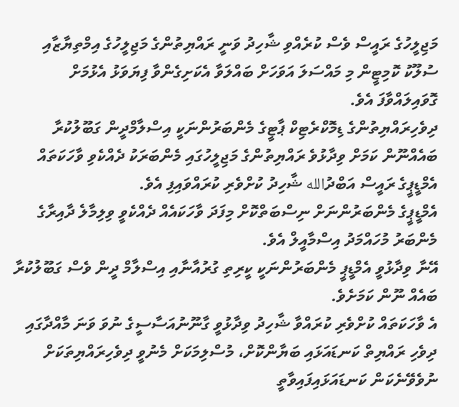މަޖިލީހުގެ ރައީސް ވެސް ކުރެއްވި ޝާހިދު ވަނީ ރައްޔިތުންގެ މަޖިލީހުގެ އިމްތިޔާޒާއި ސުލޫކު ކޮމިޓީން މި މައްސަލަ އަވަހަށް ބައްލަވާ އެކަށިގެންވާ ފިޔަވަޅު އެޅުމަށް ގޮވައިލައްވާފަ އެވެ.
ދިވެހިރައްޔިތުންގެ ޑިމޮކްރެޓިކް ޕާޓީގެ މެންބަރުންނަކީ އިސްލާމްދީން ގަބޫލުކުރާ ބައެއްނޫން ކަމަށް ވިދާޅުވެ ރައްޔިތުންގެ މަޖިލީހުގައި މެންބަރަކު ދެއްކެވި ވާހަކަތައް އެމްޑީޕީގެ ރައީސް އަބްދުالله ޝާހިދު ކުށްވެރި ކުރައްވައިފި އެވެ.
އެމްޑީޕީގެ މެންބަރުންނަށް ނިސްބަތްކޮށް މިފަދަ ވާހަކައެއް ދެއްކެވީ ވިލިމާލެ ދާއިރާގެ މެންބަރު މުހައްމަދު އިސްމާއީލް އެވެ.
އޭނާ ވިދާޅުވީ އެމްޑީޕީ މެންބަރުންނަކީ ކީރިތި ގުރުއާނާއި އިސްލާމް ދީން ވެސް ގަބޫލުކުރާ ބައެއް ނޫން ކަމަށެވެ.
އެ ވާހަކަތައް ކުށްވެރި ކުރައްވާ ޝާހިދު ވިދާޅުވީ ގާނޫނުއަސާސީގެ ނުވަ ވަނަ މާއްދާގައި ދިވެހި ރައްޔިތް ކަނޑައަޅައި ބަޔާންކޮށް، މުސްލިމަކަށް މެނުވީ ދިވެހިރައްޔިތަކަށް ނުވެވޭނެކަން ކަނޑައަޅައިފައިވާތީ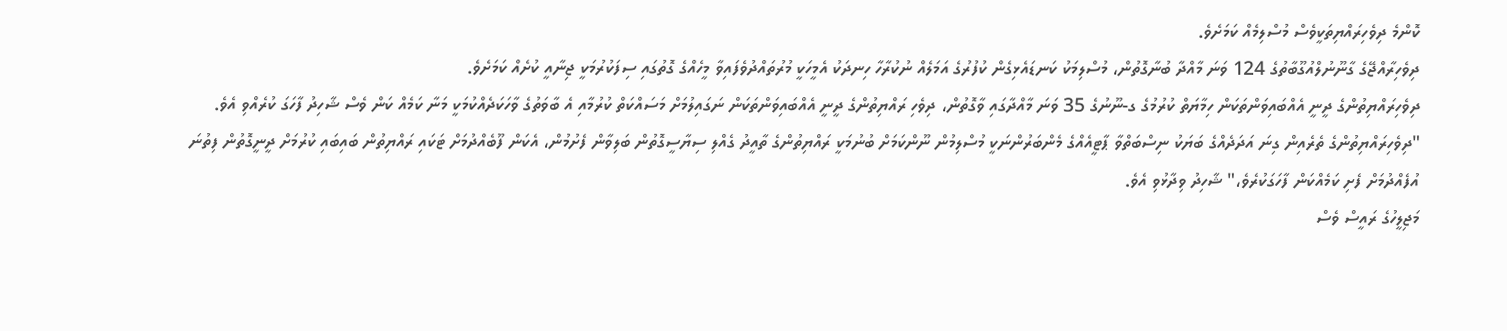ކޮންމެ ދިވެހިރައްޔިތަކީވެސް މުސްލިމެއް ކަމަށެވެ.
ދިވެހިރާއްޖޭގެ ގާނޫނުލްއުގޫބާތުގެ 124 ވަނަ މާއްދާ ބުނާގޮތުން، މުސްލިމަކު ކަނޑައެޅިގެން ކުފުރުގެ އަމަލެއް ނުކުރާހާ ހިނދަކު އެމީހަކީ މުރުތައްދުވެފައިވާ މީހެއްގެ ގޮތުގައި ސިފަކުރުމަކީ ޖިނާއީ ކުށެއް ކަމަށެވެ.
ދިވެހިރައްޔިތުންގެ ދީނީ އެއްބައިވަންތަކަން ހިމާޔަތް ކުރުމުގެ ގ-ނޫނުގެ 35 ވަނަ މާއްދާގައި ވާގޮތުން، ދިވެހި ރައްޔިތުންގެ ދީނީ އެއްބައިވަންތަކަން ނަގައިލުމަށް މަސައްކަތް ކުރުމާއި އެ ބާވަތުގެ ވާހަކަދެއްކުމަކީ މަނާ ކަމެއް ކަން ވެސް ޝާހިދު ފާހަގަ ކުރެއްވި އެވެ.
"ދިވެހިރައްޔިތުންގެ ތެރެއިން ގިނަ އަދަދެއްގެ ބަޔަކު ނިސްބަތްވާ ޕާޓީއެއްގެ މެންބަރުންނަކީ މުސްލިމުން ނޫންކަމަށް ބުނުމަކީ ރައްޔިތުންގެ ތާއީދު ގެއްލި ސިޔާސީގޮތުން ބަލިވާން ފެށުމުން، އެކަން ފޫބެއްދުމަށް ޓަކައި ރައްޔިތުން ބައިބައި ކުރުމަށް ދީނީގޮތުން ފިތުނަ އުފެއްދުމަށް ފެށި ކަމެއްކަން ފާހަގަކުރެވެ،" ޝާހިދު ވިދާޅުވި އެވެ.
މަޖިލީހުގެ ރައީސް ވެސް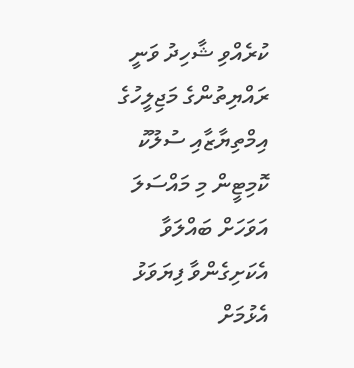ކުރެއްވި ޝާހިދު ވަނީ ރައްޔިތުންގެ މަޖިލީހުގެ އިމްތިޔާޒާއި ސުލޫކު ކޮމިޓީން މި މައްސަލަ އަވަހަށް ބައްލަވާ އެކަށިގެންވާ ފިޔަވަޅު އެޅުމަށް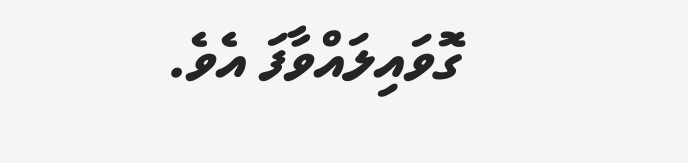ގޮވައިލައްވާފަ އެވެ.